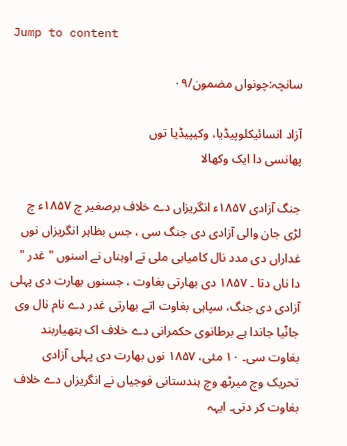Jump to content

سانچہ:چونواں مضمون/۰۹

آزاد انسائیکلوپیڈیا، وکیپیڈیا توں
پھانسی دا ایک وکھالا

جنگ آزادی ۱۸۵۷ء انگریزاں دے خلاف برصغیر چ ۱۸۵۷ء چ لڑی جان والی آزادی دی جنگ سی ، جس بظاہر انگریزاں نوں غداراں دی مدد نال کامیابی ملی تے اوہناں نے اسنوں " غدر " دا ناں دتا ۔ ۱۸۵۷ دی بھارتی بغاوت ، جسنوں بھارت دی پہلی آزادی دی جنگ، سپاہی بغاوت اتے بھارتی غدر دے نام نال وی جاݨیا جاندا ہے برطانوی حکمرانی دے خلاف اک ہتھیاربند بغاوت سی۔ ۱۰ مئی، ۱۸۵۷ نوں بھارت دی پہلی آزادی تحریک وچ میرٹھ وچ ہندستانی فوجیاں نے انگریزاں دے خلاف بغاوت کر دتی۔ ایہہ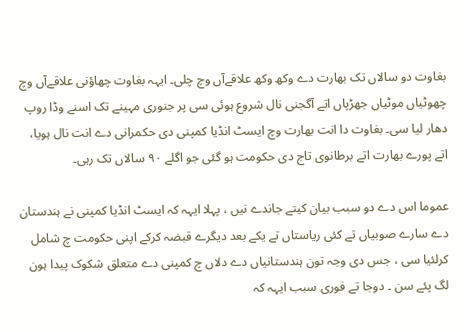بغاوت دو سالاں تک بھارت دے وکھ وکھ علاقےآں وچ چلی۔ ایہہ بغاوت چھاؤنی علاقےآں وچ چھوٹیاں موٹیاں جھڑپاں اتے آگجنی نال شروع ہوئی سی پر جنوری مہینے تک اسنے وڈا روپ دھار لیا سی۔ بغاوت دا انت بھارت وچ ایسٹ انڈیا کمپنی دی حکمرانی دے انت نال ہویا، اتے پورے بھارت اتے برطانوی تاج دی حکومت ہو گئی جو اگلے ۹۰ سالاں تک رہی۔

عموما اس دے دو سبب بیان کیتے جاندے نیں ، پہلا ایہہ کہ ایسٹ انڈیا کمپنی نے ہندستان دے سارے صوبیاں تے کئی ریاستاں تے یکے بعد دیگرے قبضہ کرکے اپنی حکومت چ شامل کرلئیا سی ، جس دی وجہ تون ہندستانیاں دے دلاں چ کمپنی دے متعلق شکوک پیدا ہون لگ پئے سن ۔ دوجا تے فوری سبب ایہہ کہ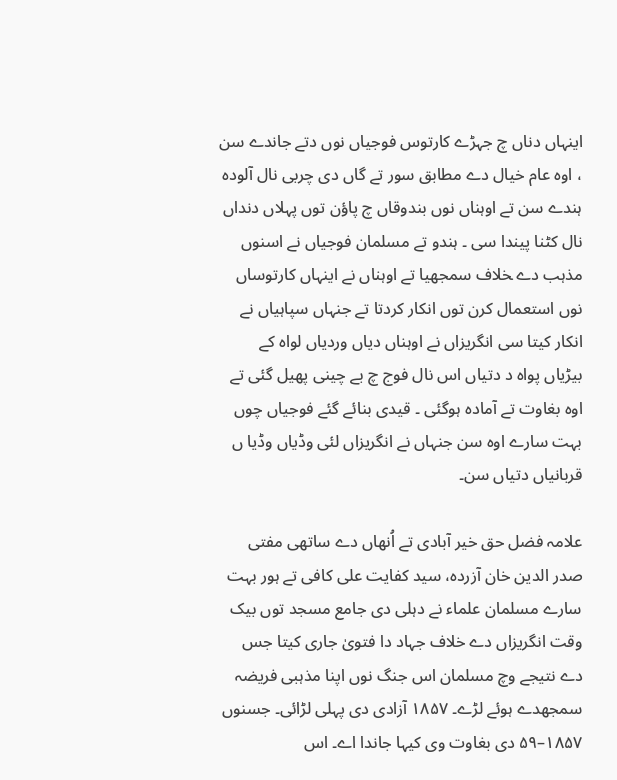اینہاں دناں چ جہڑے کارتوس فوجیاں نوں دتے جاندے سن ، اوہ عام خیال دے مطابق سور تے گاں دی چربی نال آلودہ ہندے سن تے اوہناں نوں بندوقاں چ پاؤن توں پہلاں دنداں نال کٹنا پیندا سی ۔ ہندو تے مسلمان فوجیاں نے اسنوں مذہب دے ‍خلا‌ف سمجھیا تے اوہناں نے اینہاں کارتوساں نوں استعمال کرن توں انکار کردتا تے جنہاں سپاہیاں نے انکار کیتا سی انگریزاں نے اوہناں دیاں وردیاں لواہ کے بیڑیاں پواہ د دتیاں اس نال فوج چ بے چینی پھیل گئی تے اوہ بغاوت تے آمادہ ہوگئی ۔ قیدی بنائے گئے فوجیاں چوں بہت سارے اوہ سن جنہاں نے انگریزاں لئی وڈیاں وڈیا ں قربانیاں دتیاں سن۔

علامہ فضل حق خیر آبادی تے اُنھاں دے ساتھی مفتی صدر الدین خان آزردہ، سید کفایت علی کافی تے ہور بہت سارے مسلمان علماء نے دہلی دی جامع مسجد توں بیک وقت انگریزاں دے خلاف جہاد دا فتویٰ جاری کیتا جس دے نتیجے وچ مسلمان اس جنگ نوں اپنا مذہبی فریضہ سمجھدے ہوئے لڑے۔ ۱۸۵۷ آزادی دی پہلی لڑائی۔ جسنوں ۱۸۵۷–۵۹ دی بغاوت وی کیہا جاندا اے۔ اس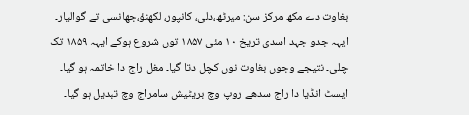بغاوت دے مکھ مرکز سن: میرٹھ،دلی، کانپور، لکھنؤ،جھانسی تے گوالیار۔ ایہہ جدو جہد اسدی تریخ ۱۰ مئی ۱۸۵۷ توں شروع ہوکے ایہہ ۱۸۵۹ تک چلی۔ نتیجے وجوں بغاوت نوں کچل دتا گیا۔ مغل راج دا خاتمہ ہو گیا۔ ایسٹ انڈیا دا راج سدھے روپ وچ بریٹیش سامراج وچ تبدیل ہو گیا۔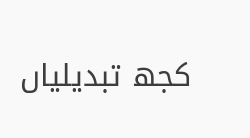کجھ تبدیلیاں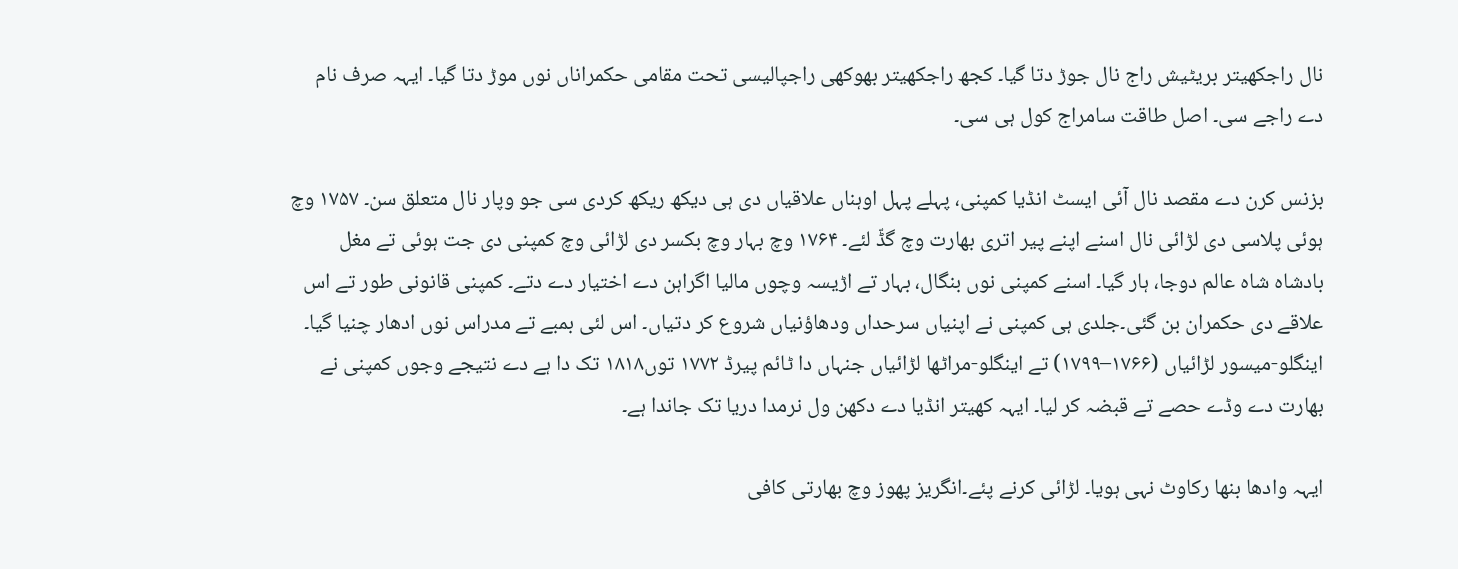نال راجکھیتر بریٹیش راج نال جوڑ دتا گیا۔ کجھ راجکھیتر بھوکھی راجپالیسی تحت مقامی حکمراناں نوں موڑ دتا گیا۔ ایہہ صرف نام دے راجے سی۔ اصل طاقت سامراج کول ہی سی۔

بزنس کرن دے مقصد نال آئی ایسٹ انڈیا کمپنی، پہلے پہل اوہناں علاقیاں دی ہی دیکھ ریکھ کردی سی جو وپار نال متعلق سن۔ ۱۷۵۷ وچ ہوئی پلاسی دی لڑائی نال اسنے اپنے پیر اتری بھارت وچ گڈّ لئے۔ ۱۷۶۴ وچ بہار وچ بکسر دی لڑائی وچ کمپنی دی جت ہوئی تے مغل بادشاہ شاہ عالم دوجا، ہار گیا۔ اسنے کمپنی نوں بنگال، بہار تے اڑیسہ وچوں مالیا اگراہن دے اختیار دے دتے۔ کمپنی قانونی طور تے اس علاقے دی حکمران بن گئی۔جلدی ہی کمپنی نے اپنیاں سرحداں ودھاؤنیاں شروع کر دتیاں۔ اس لئی بمبے تے مدراس نوں ادھار چنیا گیا۔ اینگلو-میسور لڑائیاں (۱۷۶۶–۱۷۹۹) تے اینگلو-مراٹھا لڑائیاں جنہاں دا ٹائم پیرڈ ۱۷۷۲ توں۱۸۱۸ تک دا ہے دے نتیجے وجوں کمپنی نے بھارت دے وڈے حصے تے قبضہ کر لیا۔ ایہہ کھیتر انڈیا دے دکھن ول نرمدا دریا تک جاندا ہے۔

ایہہ وادھا بنھا رکاوٹ نہی ہویا۔ لڑائی کرنے پئے۔انگریز پھوز وچ بھارتی کافی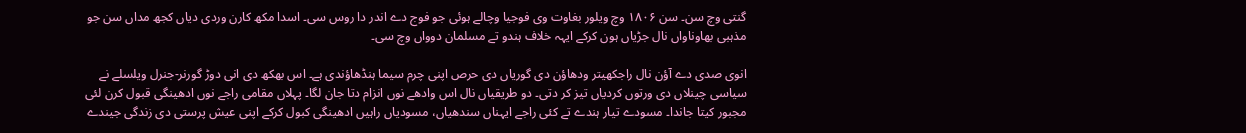گنتی وچ سن۔ سن ۱۸۰۶ وچ ویلور بغاوت وی فوجیا وچالے ہوئی جو فوج دے اندر دا روس سی۔ اسدا مکھ کارن وردی دیاں کجھ مداں سن جو مذہبی بھاوناواں نال جڑیاں ہون کرکے ایہہ خلاف ہندو تے مسلمان دوواں وچ سی۔

انوی صدی دے آؤن نال راجکھیتر ودھاؤن دی گوریاں دی حرص اپنی چرم سیما ہنڈھاؤندی ہے۔ اس بھکھ دی انی دوڑ گورنر-جنرل ویلسلے نے سیاسی چینلاں دی ورتوں کردیاں تیز کر دتی۔ دو طریقیاں نال اس وادھے نوں انزام دتا جان لگا۔ پہلاں مقامی راجے نوں ادھینگی قبول کرن لئی مجبور کیتا جاندا۔ مسودے تیار ہندے تے کئی راجے ایہناں سندھیاں، مسودیاں راہیں ادھینگی کبول کرکے اپنی عیش پرستی دی زندگی جیندے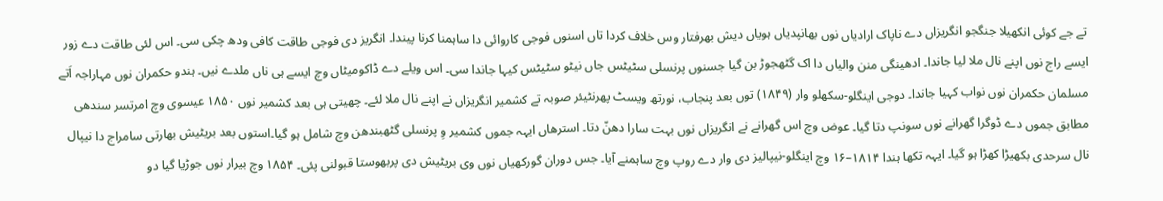تے جے کوئی انکھیلا جنگجو انگریزاں دے ناپاک ارادیاں نوں بھانپدیاں ہویاں دیش بھرفتار وس خلاف کردا تاں اسنوں فوجی کاروائی دا ساہمنا کرنا پیندا۔ انگریز دی فوجی طاقت کافی ودھ چکی سی۔ اس لئی طاقت دے زور ایسے راج نوں اپنے نال ملا لیا جاندا۔ ادھینگی منن والیاں دا اک گٹھجوڑ بن گیا جسنوں پرنسلی سٹیٹس جاں نیٹو سٹیٹس کیہا جاندا سی۔ اس ویلے دے ڈاکومیٹاں وچ ایسے ہی ناں ملدے نیں۔ ہندو حکمران نوں مہاراجہ اَتے مسلمان حکمران نوں نواب کہیا جاندا۔ دوجی اینگلو-سکھلو وار (۱۸۴۹) توں بعد پنجاب، نورتھ ویسٹ پھرنٹیئر صوبہ تے کشمیر انگریزاں نے اپنے نال ملا لئے۔ چھیتی ہی بعد کشمیر نوں ۱۸۵۰ عیسوی وچ امرتسر سندھی مطابق جموں دے ڈوگرا گھرانے نوں سونپ دتا گیا۔ عوض وچ اس گھرانے نے انگریزاں نوں بہت سارا دھنّ دتا۔ استرھاں ایہہ جموں کشمیر وِ پرنسلی گٹھبندھن وچ شامل ہو گیا۔استوں بعد بریٹیش بھارتی سامراج دا نیپال نال سرحدی بکھیڑا کھڑا ہو گیا۔ ایہہ تکھا ہندا ۱۸۱۴–۱۶ وچ اینگلو-نیپالیز دی وار دے روپ وچ ساہمنے آیا۔ جس دوران گورکھیاں نوں وی بریٹیش دی پربھوستا قبولنی پئی۔ ۱۸۵۴ وچ بیرار نوں جوڑیا گیا دو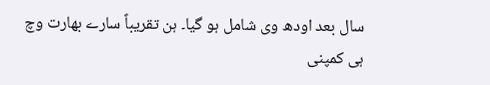سال بعد اودھ وی شامل ہو گیا۔ ہن تقریباً سارے بھارت وچ ہی کمپنی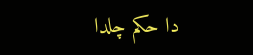دا حکم چلدا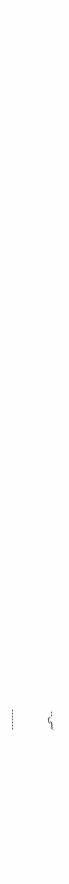سی۔۔

۔۔۔۔۔۔۔